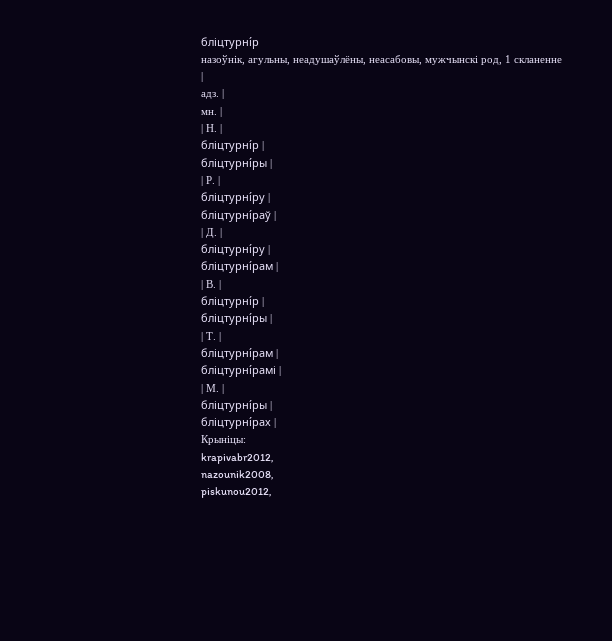бліцтурні́р
назоўнік, агульны, неадушаўлёны, неасабовы, мужчынскі род, 1 скланенне
|
адз. |
мн. |
| Н. |
бліцтурні́р |
бліцтурні́ры |
| Р. |
бліцтурні́ру |
бліцтурні́раў |
| Д. |
бліцтурні́ру |
бліцтурні́рам |
| В. |
бліцтурні́р |
бліцтурні́ры |
| Т. |
бліцтурні́рам |
бліцтурні́рамі |
| М. |
бліцтурні́ры |
бліцтурні́рах |
Крыніцы:
krapivabr2012,
nazounik2008,
piskunou2012,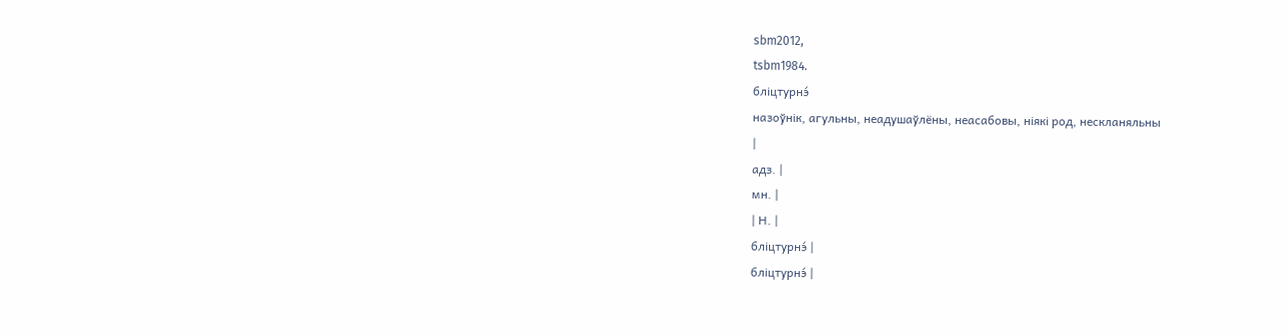sbm2012,
tsbm1984.
бліцтурнэ́
назоўнік, агульны, неадушаўлёны, неасабовы, ніякі род, нескланяльны
|
адз. |
мн. |
| Н. |
бліцтурнэ́ |
бліцтурнэ́ |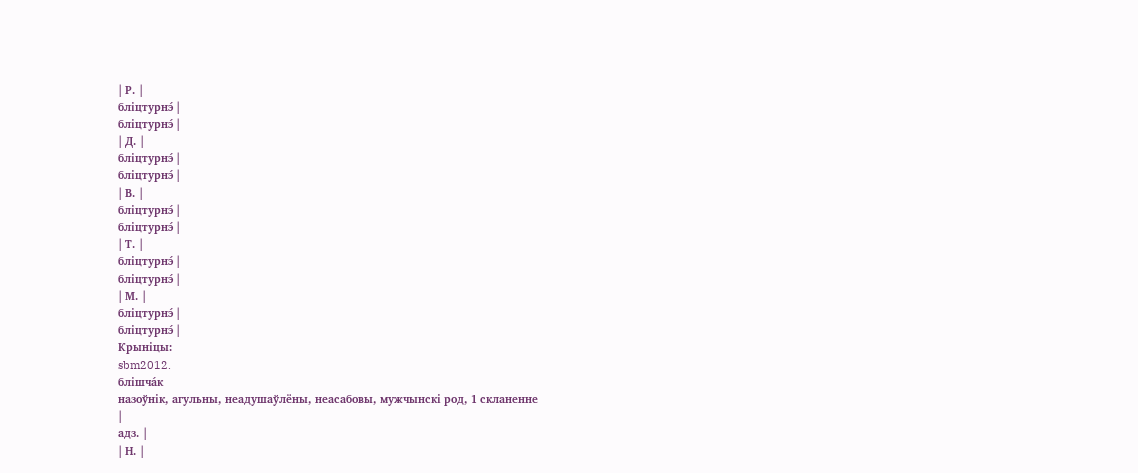| Р. |
бліцтурнэ́ |
бліцтурнэ́ |
| Д. |
бліцтурнэ́ |
бліцтурнэ́ |
| В. |
бліцтурнэ́ |
бліцтурнэ́ |
| Т. |
бліцтурнэ́ |
бліцтурнэ́ |
| М. |
бліцтурнэ́ |
бліцтурнэ́ |
Крыніцы:
sbm2012.
блішча́к
назоўнік, агульны, неадушаўлёны, неасабовы, мужчынскі род, 1 скланенне
|
адз. |
| Н. |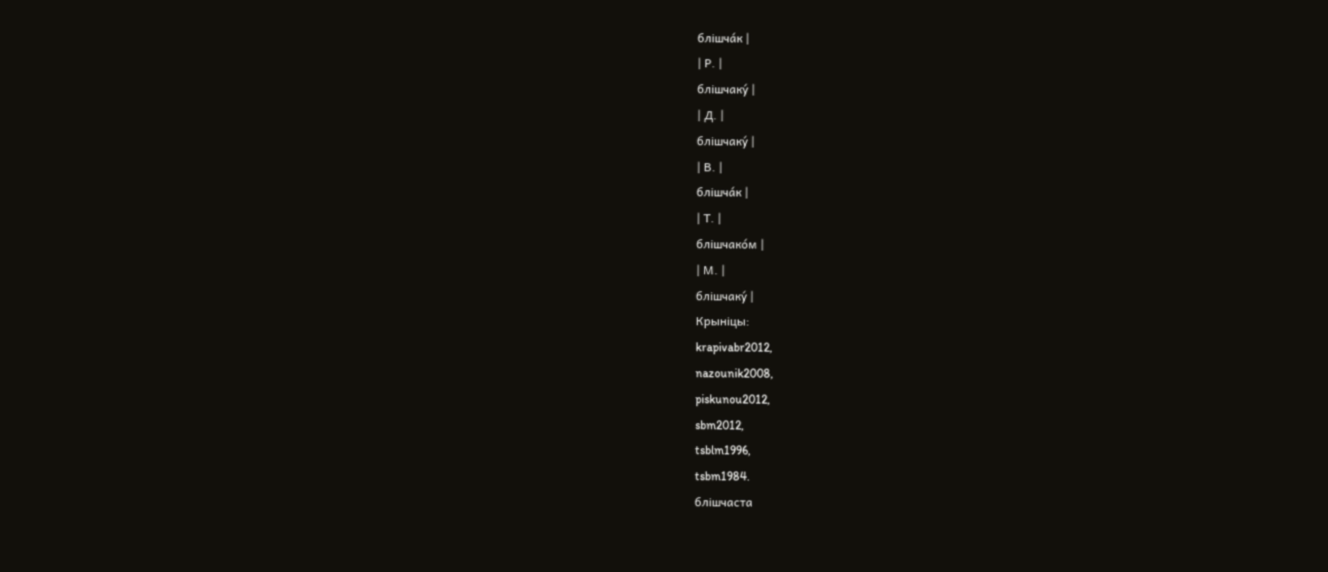блішча́к |
| Р. |
блішчаку́ |
| Д. |
блішчаку́ |
| В. |
блішча́к |
| Т. |
блішчако́м |
| М. |
блішчаку́ |
Крыніцы:
krapivabr2012,
nazounik2008,
piskunou2012,
sbm2012,
tsblm1996,
tsbm1984.
блішчаста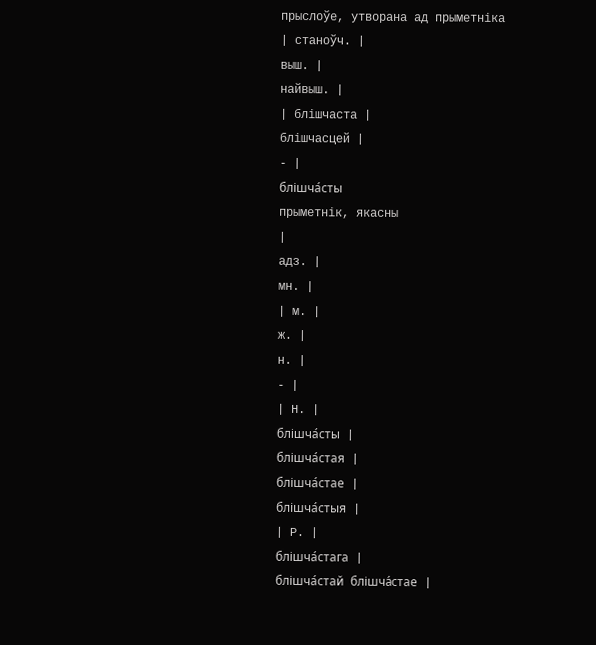прыслоўе, утворана ад прыметніка
| станоўч. |
выш. |
найвыш. |
| блішчаста |
блішчасцей |
- |
блішча́сты
прыметнік, якасны
|
адз. |
мн. |
| м. |
ж. |
н. |
- |
| Н. |
блішча́сты |
блішча́стая |
блішча́стае |
блішча́стыя |
| Р. |
блішча́стага |
блішча́стай блішча́стае |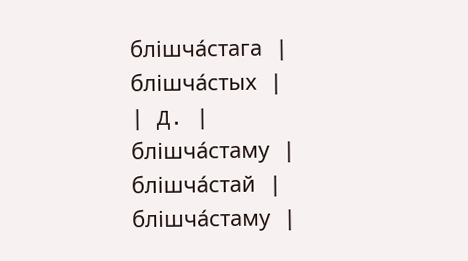блішча́стага |
блішча́стых |
| Д. |
блішча́стаму |
блішча́стай |
блішча́стаму |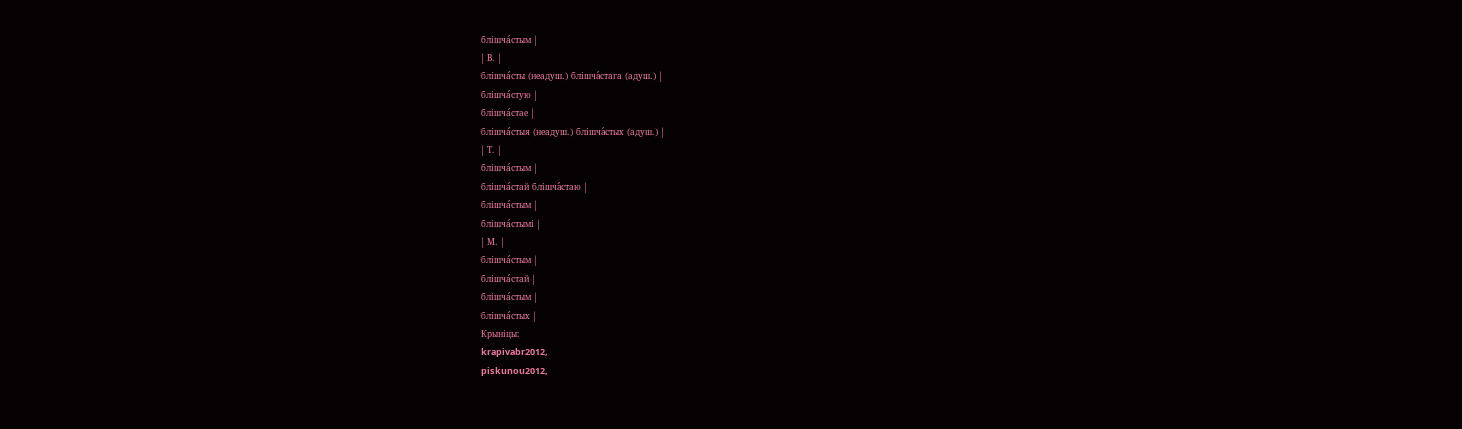блішча́стым |
| В. |
блішча́сты (неадуш.) блішча́стага (адуш.) |
блішча́стую |
блішча́стае |
блішча́стыя (неадуш.) блішча́стых (адуш.) |
| Т. |
блішча́стым |
блішча́стай блішча́стаю |
блішча́стым |
блішча́стымі |
| М. |
блішча́стым |
блішча́стай |
блішча́стым |
блішча́стых |
Крыніцы:
krapivabr2012,
piskunou2012,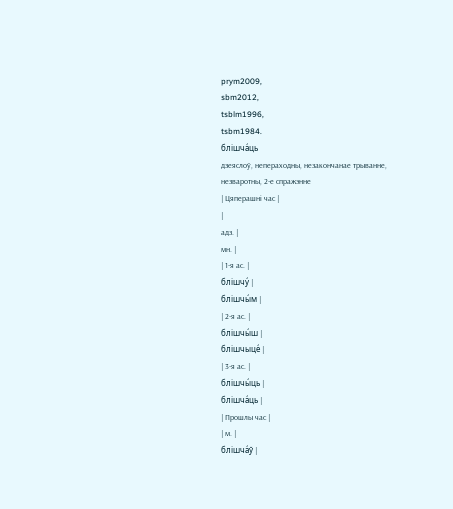prym2009,
sbm2012,
tsblm1996,
tsbm1984.
блішча́ць
дзеяслоў, непераходны, незакончанае трыванне, незваротны, 2-е спражэнне
| Цяперашні час |
|
адз. |
мн. |
| 1-я ас. |
блішчу́ |
блішчы́м |
| 2-я ас. |
блішчы́ш |
блішчыце́ |
| 3-я ас. |
блішчы́ць |
блішча́ць |
| Прошлы час |
| м. |
блішча́ў |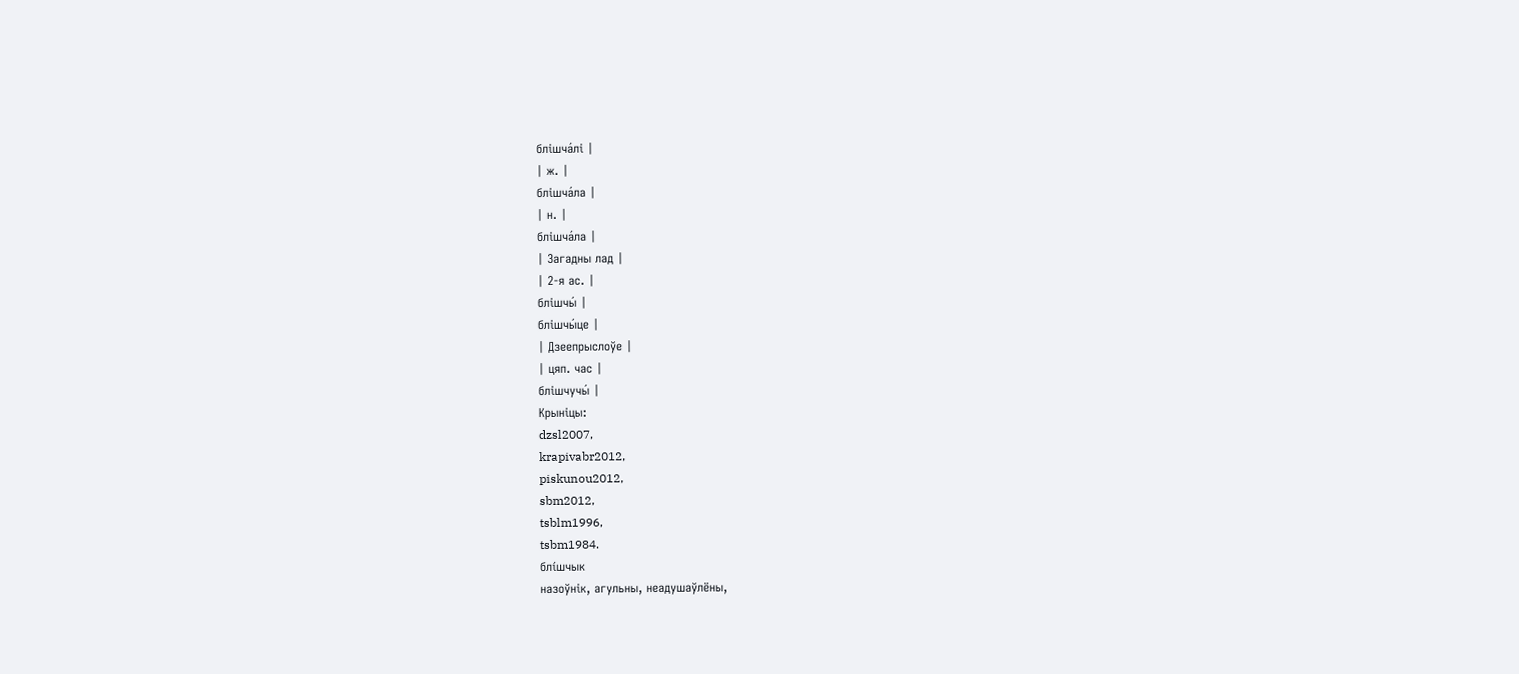блішча́лі |
| ж. |
блішча́ла |
| н. |
блішча́ла |
| Загадны лад |
| 2-я ас. |
блішчы́ |
блішчы́це |
| Дзеепрыслоўе |
| цяп. час |
блішчучы́ |
Крыніцы:
dzsl2007,
krapivabr2012,
piskunou2012,
sbm2012,
tsblm1996,
tsbm1984.
блі́шчык
назоўнік, агульны, неадушаўлёны,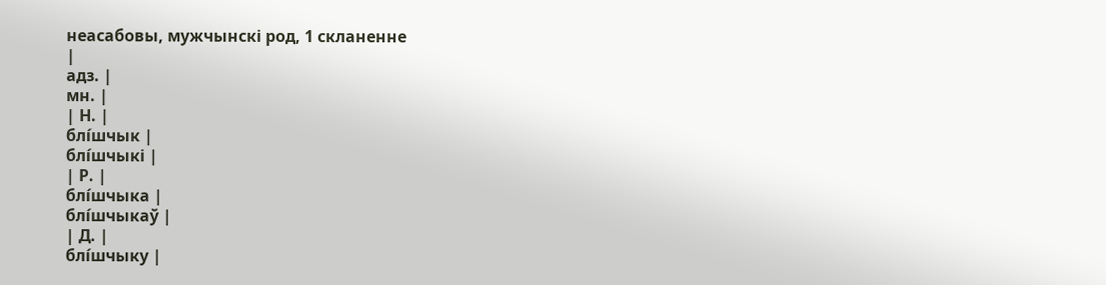неасабовы, мужчынскі род, 1 скланенне
|
адз. |
мн. |
| Н. |
блі́шчык |
блі́шчыкі |
| Р. |
блі́шчыка |
блі́шчыкаў |
| Д. |
блі́шчыку |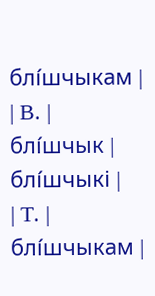блі́шчыкам |
| В. |
блі́шчык |
блі́шчыкі |
| Т. |
блі́шчыкам |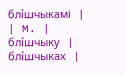блі́шчыкамі |
| М. |
блі́шчыку |
блі́шчыках |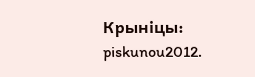Крыніцы:
piskunou2012.